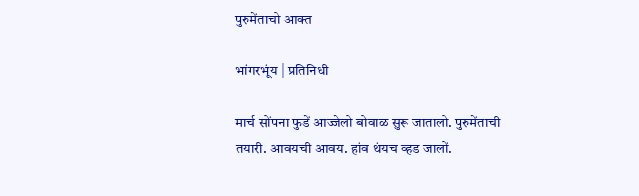पुरुमेंताचो आक्त

भांगरभूंय | प्रतिनिधी

मार्च सोंपना फुडें आज्जेलो बोवाळ सुरू जातालो. पुरुमेंताची तयारी. आवयची आवय. हांव थंयच व्हड जालों.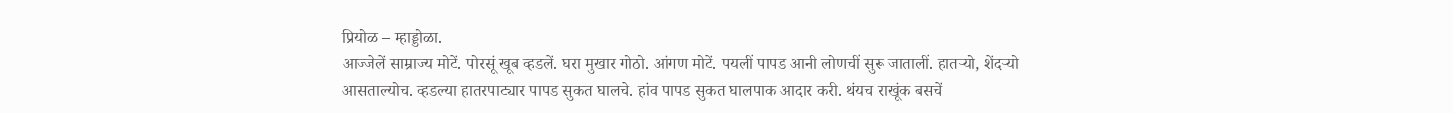प्रियोळ – म्हाड्डोळा.
आज्जेलें साम्राज्य मोटें. पोरसूं खूब व्हडलें. घरा मुखार गोठो. आंगण मोटें. पयलीं पापड आनी लोणचीं सुरू जातालीं. हातऱ्यो, शेंदऱ्यो आसताल्योच. व्हडल्या हातरपाट्यार पापड सुकत घालचे. हांव पापड सुकत घालपाक आदार करी. थंयच राखूंक बसचें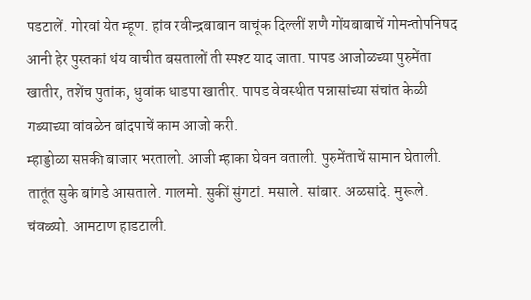पडटालें. गोरवां येत म्हूण. हांव रवीन्द्रबाबान वाचूंक दिल्लीं शणै गोंयबाबाचें गोमन्तोपनिषद आनी हेर पुस्तकां थंय वाचीत बसतालों ती स्पश्ट याद जाता. पापड आजोळच्या पुरुमेंता खातीर, तशेंच पुतांक, धुवांक धाडपा खातीर. पापड वेवस्थीत पन्नासांच्या संचांत केळी गब्याच्या वांवळेन बांदपाचें काम आजो करी.
म्हाड्डोळा सप्तकी बाजार भरतालो. आजी म्हाका घेवन वताली. पुरुमेंताचें सामान घेताली. तातूंत सुके बांगडे आसताले. गालमो. सुकीं सुंगटां. मसाले. सांबार. अळसांदे. मुरूले. चंवळ्यो. आमटाण हाडटाली.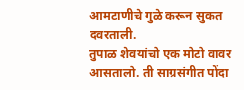आमटाणीचे गुळे करून सुकत दवरताली.
तुपाळ शेवयांचो एक मोटो वावर आसतालो. ती साग्रसंगीत पोंदा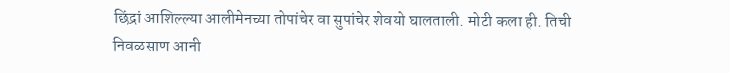छिंद्रां आशिल्ल्या आलीमेनच्या तोपांचेर वा सुपांचेर शेवयो घालताली. मोटी कला ही. तिची निवळसाण आनी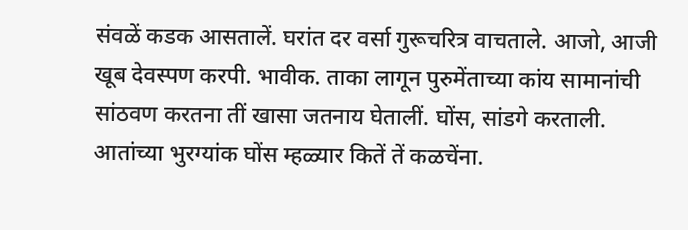संवळें कडक आसतालें. घरांत दर वर्सा गुरूचरित्र वाचताले. आजो, आजी खूब देवस्पण करपी. भावीक. ताका लागून पुरुमेंताच्या कांय सामानांची सांठवण करतना तीं खासा जतनाय घेतालीं. घोंस, सांडगे करताली. आतांच्या भुरग्यांक घोंस म्हळ्यार कितें तें कळचेंना.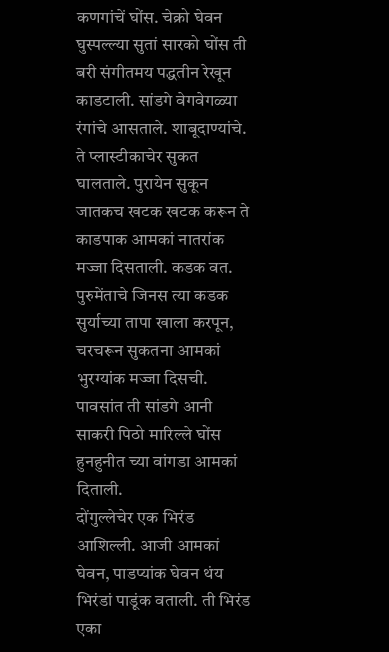कणगांचें घोंस. चेक्रो घेवन घुस्पल्ल्या सुतां सारको घोंस ती बरी संगीतमय पद्धतीन रेखून काडटाली. सांडगे वेगवेगळ्या रंगांचे आसताले. शाबूदाण्यांचे. ते प्लास्टीकाचेर सुकत घालताले. पुरायेन सुकून जातकच खटक खटक करून ते काडपाक आमकां नातरांक मज्जा दिसताली. कडक वत. पुरुमेंताचे जिनस त्या कडक सुर्याच्या तापा खाला करपून, चरचरून सुकतना आमकां भुरग्यांक मज्जा दिसची. पावसांत ती सांडगे आनी साकरी पिठो मारिल्ले घोंस हुनहुनीत च्या वांगडा आमकां दिताली.
दोंगुल्लेचेर एक भिरंड आशिल्ली. आजी आमकां घेवन, पाडप्यांक घेवन थंय भिरंडां पाडूंक वताली. ती भिरंड एका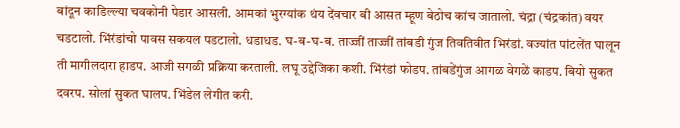बांदून काडिल्ल्या चवकोनी पेडार आसली. आमकां भुरग्यांक थंय देंवचार बी आसत म्हूण बेठोच कांच जातालो. चंद्रा (चंद्रकांत) वयर चडटालो. भिंरंडांचो पावस सकयल पडटालो. धडाधड. घ-ब-घ-ब. ताज्जीं ताज्जीं तांबडी गुंज तिवतिवीत भिरंडां. वज्यांत पांटलेंत घालून ती मागीलदारा हाडप. आजी सगळी प्रक्रिया करताली. लघू उद्देजिका कशी. भिंरंडां फोडप. तांबडेंगुंज आगळ वेगळें काडप. बियो सुकत दवरप. सोलां सुकत घालप. भिंडेल लेगीत करी.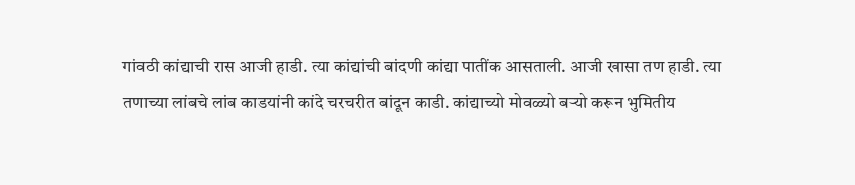गांवठी कांद्याची रास आजी हाडी. त्या कांद्यांची बांदणी कांद्या पातींक आसताली. आजी खासा तण हाडी. त्या तणाच्या लांबचे लांब काडयांनी कांदे चरचरीत बांदून काडी. कांद्याच्यो मोवळ्यो बऱ्यो करून भुमितीय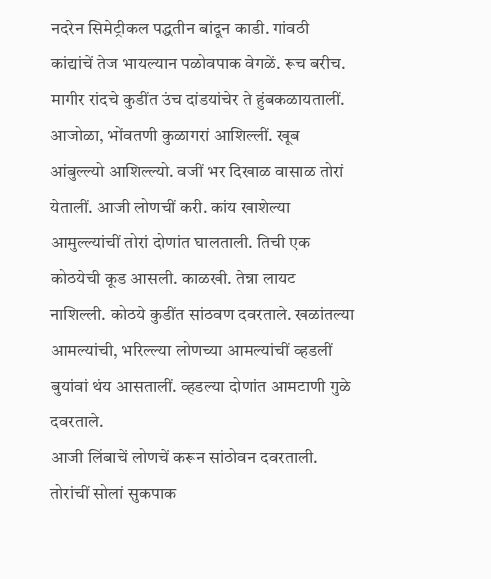नदरेन सिमेट्रीकल पद्धतीन बांदून काडी. गांवठी कांद्यांचें तेज भायल्यान पळोवपाक वेगळें. रूच बरीच. मागीर रांदचे कुडींत उंच दांडयांचेर ते हुंबकळायतालीं.
आजोळा, भोंवतणी कुळागरां आशिल्लीं. खूब आंबुल्ल्यो आशिल्ल्यो. वजीं भर दिखाळ वासाळ तोरां येतालीं. आजी लोणचीं करी. कांय खाशेल्या आमुल्ल्यांचीं तोरां दोणांत घालताली. तिची एक कोठयेची कूड आसली. काळखी. तेन्ना लायट नाशिल्ली. कोठये कुडींत सांठवण दवरताले. खळांतल्या आमल्यांची, भरिल्ल्या लोणच्या आमल्यांचीं व्हडलीं बुयांवां थंय आसतालीं. व्हडल्या दोणांत आमटाणी गुळे दवरताले.
आजी लिंबाचें लोणचें करून सांठोवन दवरताली. तोरांचीं सोलां सुकपाक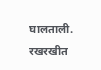घालताली. रखरखीत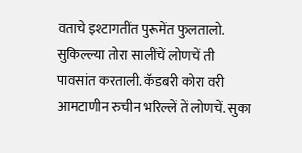वताचे इश्टागतींत पुरूमेंत फुलतालो. सुकिल्ल्या तोरा सालींचें लोणचें ती पावसांत करताली. कॅडबरी कोरा वरी आमटाणीन रुचीन भरिल्लें तें लोणचें. सुका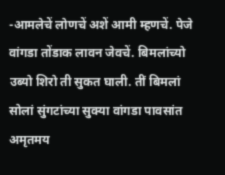-आमलेचें लोणचें अशें आमी म्हणचें. पेजे वांगडा तोंडाक लावन जेवचें. बिमलांच्यो उब्यो शिरो ती सुकत घाली. तीं बिमलां सोलां सुंगटांच्या सुक्या वांगडा पावसांत अमृतमय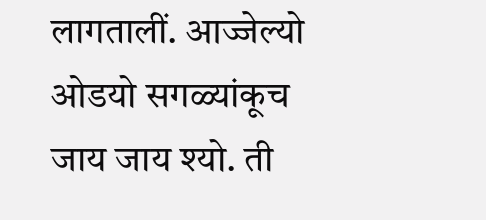लागतालीं. आज्जेल्यो ओडयो सगळ्यांकूच जाय जाय श्यो. ती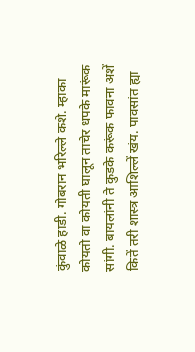कुंवाळे हाडी. गोबरान भरिल्ले कशे. म्हाका कोयतो वा कोयती घालून ताचेर धपके मारूंक सांगी. बायलांनी ते कुडके करूंक फावना अशें कितें तरी शास्त्र आशिल्लें खंय. पावसांत ह्या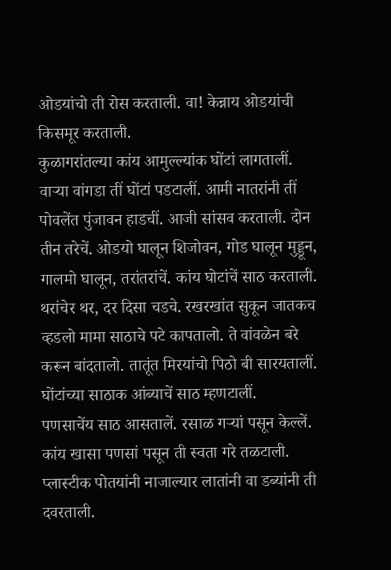ओडयांचो ती रोस करताली. वा! केन्नाय ओडयांची किसमूर करताली.
कुळागरांतल्या कांय आमुल्ल्यांक घोंटां लागतालीं. वाऱ्या वांगडा तीं घोंटां पडटालीं. आमी नातरांनी तीं पोवलेंत पुंजावन हाडचीं. आजी सांसव करताली. दोन तीन तरेचें. ओडयो घालून शिजोवन, गोड घालून मुड्डून, गालमो घालून, तरांतरांचें. कांय घोटांचें साठ करताली. थरांचेर थर, दर दिसा चडचे. रखरखांत सुकून जातकच व्हडलो मामा साठाचे पटे कापतालो. ते वांवळेन बरे करून बांदतालो. तातूंत मिरयांचो पिठो बी सारयतालीं. घोंटांच्या साठाक आंब्याचें साठ म्हणटालीं.
पणसाचेंय साठ आसतालें. रसाळ गऱ्यां पसून केल्लें. कांय खासा पणसां पसून ती स्वता गरे तळटाली. प्लास्टीक पोतयांनी नाजाल्यार लातांनी वा डब्यांनी ती दवरताली.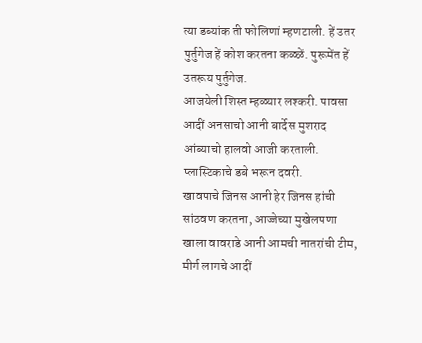त्या डब्यांक ती फोलिणां म्हणटाली. हें उतर पुर्तुगेज हें कोश करतना कळ्ळें. पुरूमेंत हें उतरूय पुर्तुगेज.
आजयेली शिस्त म्हळ्यार लश्करी. पावसा आदीं अनसाचो आनी बार्देस मुशराद आंब्याचो हालवो आजी करताली. प्लास्टिकाचे डबे भरून दवरी.
खावपाचे जिनस आनी हेर जिनस हांची सांठवण करतना, आज्जेच्या मुखेलपणा खाला वावराडे आनी आमची नातरांची टीम, मीर्ग लागचे आदीं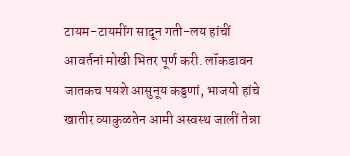टायम-टायमींग सादून गती-लय हांचीं आवर्तनां मोखी भितर पूर्ण करी. लॉकडावन जातकच पयशे आसुनूय कड्डणां, भाजयो हांचे खातीर व्याकुळतेन आमी अस्वस्थ जालीं तेन्ना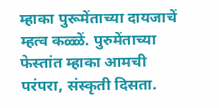म्हाका पुरूमेंताच्या दायजाचें म्हत्व कळ्ळें. पुरुमेंताच्या फेस्तांत म्हाका आमची परंपरा, संस्कृती दिसता.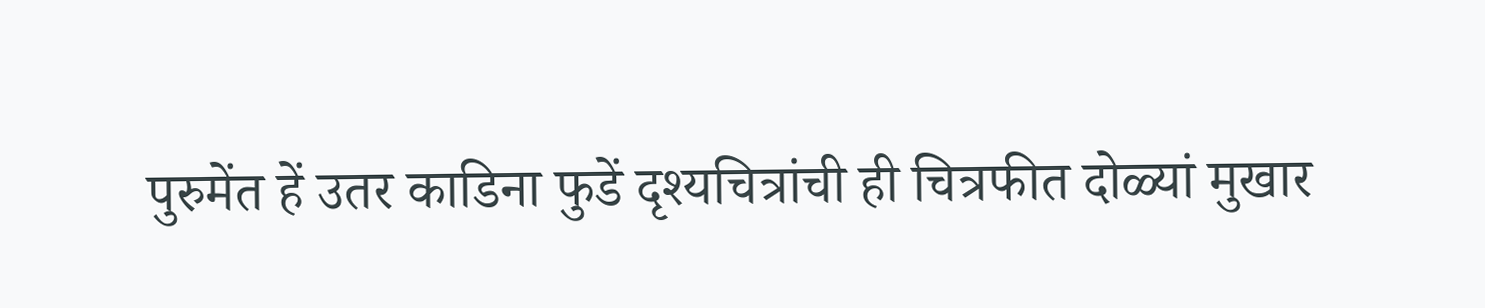पुरुमेंत हें उतर काडिना फुडें दृश्यचित्रांची ही चित्रफीत दोळ्यां मुखार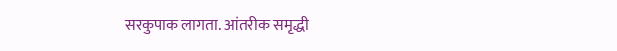सरकुपाक लागता. आंतरीक समृद्धी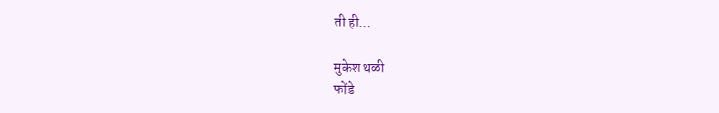ती ही…

मुकेश थळी
फोंडे